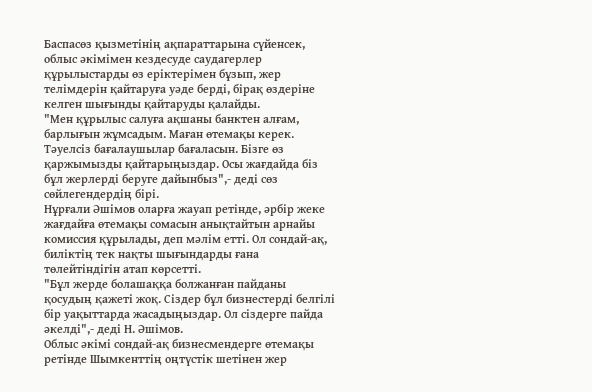Баспасөз қызметінің ақпараттарына сүйенсек, облыс әкімімен кездесуде саудагерлер құрылыстарды өз еріктерімен бұзып, жер телімдерін қайтаруға уәде берді, бірақ өздеріне келген шығынды қайтаруды қалайды.
"Мен құрылыс салуға ақшаны банктен алғам, барлығын жұмсадым. Маған өтемақы керек. Тәуелсіз бағалаушылар бағаласын. Бізге өз қаржымызды қайтарыңыздар. Осы жағдайда біз бұл жерлерді беруге дайынбыз",- деді сөз сөйлегендердің бірі.
Нұрғали Әшімов оларға жауап ретінде, әрбір жеке жағдайға өтемақы сомасын анықтайтын арнайы комиссия құрылады, деп мәлім етті. Ол сондай-ақ, биліктің тек нақты шығындарды ғана төлейтіндігін атап көрсетті.
"Бұл жерде болашаққа болжанған пайданы қосудың қажеті жоқ. Сіздер бұл бизнестерді белгілі бір уақыттарда жасадыңыздар. Ол сіздерге пайда әкелді",- деді Н. Әшімов.
Облыс әкімі сондай-ақ бизнесмендерге өтемақы ретінде Шымкенттің оңтүстік шетінен жер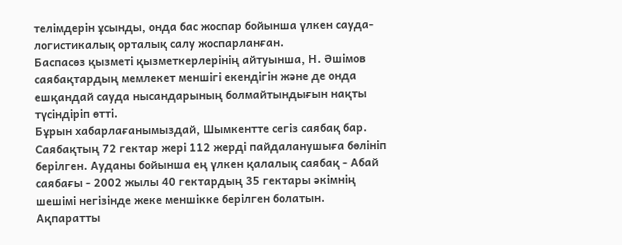телімдерін ұсынды, онда бас жоспар бойынша үлкен сауда-логистикалық орталық салу жоспарланған.
Баспасөз қызметі қызметкерлерінің айтуынша, Н. Әшімов саябақтардың мемлекет меншігі екендігін және де онда ешқандай сауда нысандарының болмайтындығын нақты түсіндіріп өтті.
Бұрын хабарлағанымыздай, Шымкентте сегіз саябақ бар. Саябақтың 72 гектар жері 112 жерді пайдаланушыға бөлініп берілген. Ауданы бойынша ең үлкен қалалық саябақ - Абай саябағы - 2002 жылы 40 гектардың 35 гектары әкімнің шешімі негізінде жеке меншікке берілген болатын.
Ақпаратты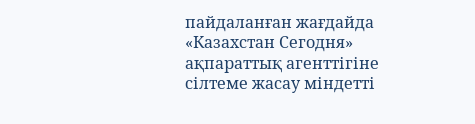пайдаланған жағдайда «Казахстан Сегодня» ақпараттық агенттігіне сілтеме жасау міндетті